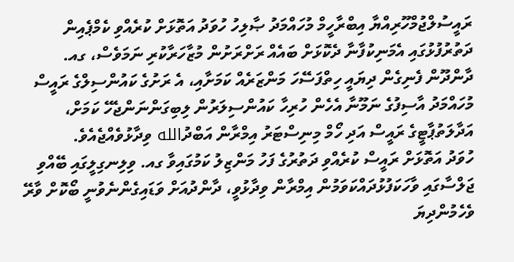ރައީސުލްޖުމްހޫރިއްޔާ އިބްރާހީމް މުހައްމަދު ޞާލިހު ހުވަދު އަތޮޅަށް ކުރެއްވި ކެމްޕެއިން ދަތުރުފުޅުގައި އެމަނިކުފާނާ ދެކޮޅަށް ބައެއް ރަށްރަށުން މުޒާހަރާކުރި ނަމަވެސް، ގއ. ދާންދޫން ފެނިގެން ދިޔައީ ހިތްފަސޭހަ މަންޒަރެއް ކަމަށާއި، އެ ރަށުގެ ކައުންސިލްގެ ރައީސް މުހައްމަދު އާސިފުގެ ނަމޫނާ އެހެން ހުރިހާ ކައުންސިލަރުން ލިބިގަންނަންޖެހޭ ކަމަށް، އަދާލަތުޕާޓީގެ ރައީސް އަދި ހޯމް މިނިސްޓަރު އިމްރާން އަބްދުالله ވިދާޅުވެއްޖެއެވެ.
ހުވަދު އަތޮޅަށް ރައީސް ކުރެއްވި ދަތުރުގެ ފަހު މަންޒިލު ކަމުގައިވާ ގއ. ވިލިނގިލީގައި ބޭއްވި ޖަލްސާގައި ވާހަކަފުޅުދައްކަވަމުން އިމްރާން ވިދާޅުވީ، ދާންދުއަށް ވަޑައިގެންނެވުނީ ބޯކޮށް ވާރޭ ވެހެމުންދިޔަ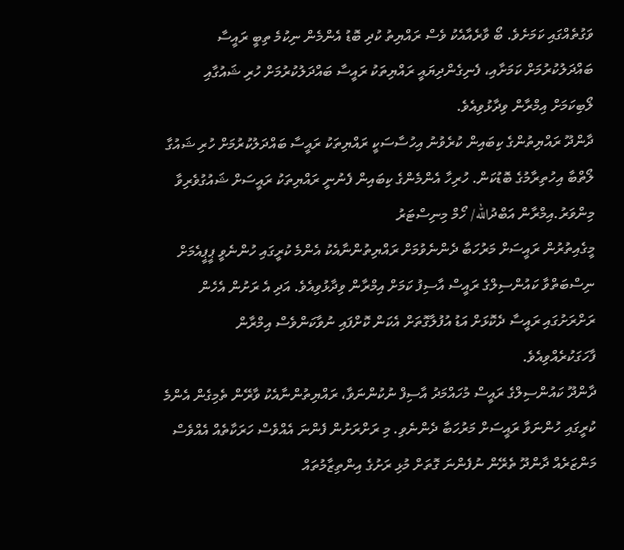ވަގުތެއްގައި ކަމަށެވެ. ބޯ ވާރެއާއެކު ވެސް ރައްޔިތު ކުދި ބޮޑު އެންމެން ނިކުމެ ތިބީ ރައީސާ ބައްދަލުކުރުމަށް ކަމަށާއި، ފެނިގެންދިޔައީ ރައްޔިތަކު ރައީސާ ބައްދަލުކުރުމަށް ހުރި ޝައުގާއި ލޯބިކަމަށް އިމްރާން ވިދާޅުވިއެވެ.
ދާންދޫ ރައްޔިތުންގެ ކިބައިން ކުރެވުނު އިހުސާސަކީ ރައްޔިތަކު ރައީސާ ބައްދަލުކުރުމަށް ހުރި ޝައުގާ ލޯތްބާ އިހުތިރާމުގެ ބޮޑުކަން. ހުރިހާ އެންމެންގެ ކިބައިން ފެނުނީ ރައްޔިތަކު ރައީސަށް ޝައުގުވެރިވާ މިންވަރު.އިމްރާން އަބްދުالله/ ހޯމް މިނިސްޓަރު
މީގެއިތުރުން ރައީސަށް މަރުހަބާ ދެންނެވުމަށް ރައްޔިތުންނާއެކު އެންމެ ކުރީގައި ހުންނެވީ ޕީޕީއެމަށް ނިސްބަތްވާ ކައުންސިލްގެ ރައީސް އާސިފު ކަމަށް އިމްރާން ވިދާޅުވިއެވެ. އަދި އެ ރަށުން އެހެން ރަށްރަށުގައި ރައީސާ ދެކޮޅަށް އަޑު އުފުލާގޮތަށް އެކަން ކޮށްފައި ނުވާކަންވެސް އިމްރާން ފާހަގަކުރެއްވިއެވެ.
ދާންދޫ ކައުންސިލްގެ ރައީސް މުހައްމަދު އާސިފް ނުކުންނަވާ، ރައްޔިތުންނާއެކު ވާރޭން ތެމިގެން އެންމެ ކުރީގައި ހުންނަވާ ރައީސަށް މަރުހަބާ ދެންނެވި. މި ރަށްރަށުން ފެންނަ އެއްވެސް ހަރަކާތެއް އެއްވެސް މަންޒަރެއް ދާންދޫ ތެރޭން ނުފެންނަ ގޮތަށް މުޅި ރަށުގެ އިންތިޒާމުތައް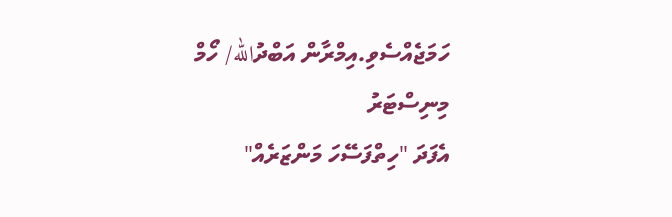ހަމަޖެއްސެވި.އިމްރާން އަބްދުالله/ ހޯމް މިނިސްޓަރު
އެފަދަ "ހިތްފަސޭހަ މަންޒަރެއް"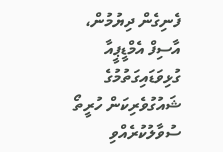ފެނިގެން ދިޔުމުން، އާސިފް އެމްޑީޕީއާ ގުޅިވަޑައިގަތުމުގެ ޝައުގުވެރިކަން ހުރީތޯ ސުވާލުކުރެއްވި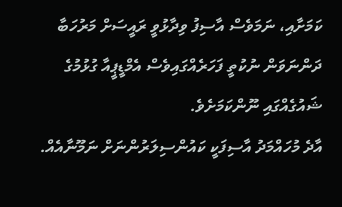ކަމަށާއި، ނަމަވެސް އާސިފު ވިދާޅުވީ ރައީސަށް މަރުހަބާ ދަންނަވަން ނުކުތީ ފަހަރެއްގައިވެސް އެމްޑީޕީއާ ގުޅުމުގެ ޝައުގެއްގައި ނޫންކަމަށެވެ.
އާދެ މުހައްމަދު އާސިފަކީ ކައުންސިލަރުންނަށް ނަމޫނާއެއް.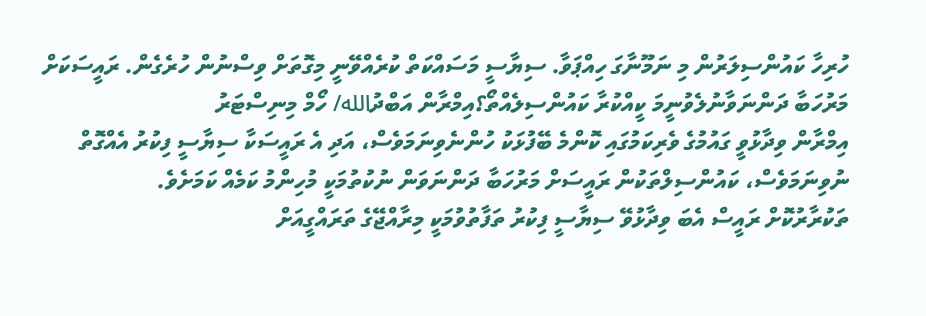ހުރިހާ ކައުންސިލަރުން މި ނަމޫނާގަ ހިއްޕަވާ. ސިޔާސީ މަސައްކަތް ކުރެއްވޭނީ މިގޮތަށް ވިސްނުން ހުރެގެން. ރައީސަކަށް މަރުހަބާ ދަންނަވާނުލެވުނީމަ ކީއްކުރާ ކައުންސިލެއްތޯ؟އިމްރާން އަބްދުالله/ ހޯމް މިނިސްޓަރު
އިމްރާން ވިދާޅުވީ ގައުމުގެ ވެރިކަމުގައި ކޮންމެ ބޭފުޅަކު ހުންނެވިނަމަވެސް، އަދި އެ ރައީސަކާ ސިޔާސީ ފިކުރު އެއްގޮތް ނުވިނަމަވެސް، ކައުންސިލްތަކުން ރައީސަށް މަރުހަބާ ދަންނަވަން ނުކުތުމަކީ މުހިންމު ކަމެއް ކަމަށެވެ.
ތަކުރާރުކޮށް ރައީސް އެބަ ވިދާޅުވޭ ސިޔާސީ ފިކުރު ތަފާތުވުމަކީ މިރާއްޖޭގެ ތަރައްގީއަށް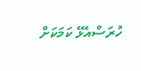ހުރަސްއެޅޭ ކަމަކަށް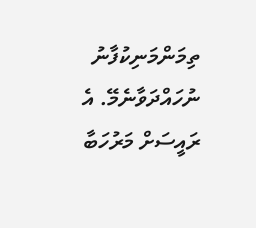ތިމަންމަނިކުފާނު ނުހައްދަވާނެމޭ. އެ ރައީސަށް މަރުހަބާ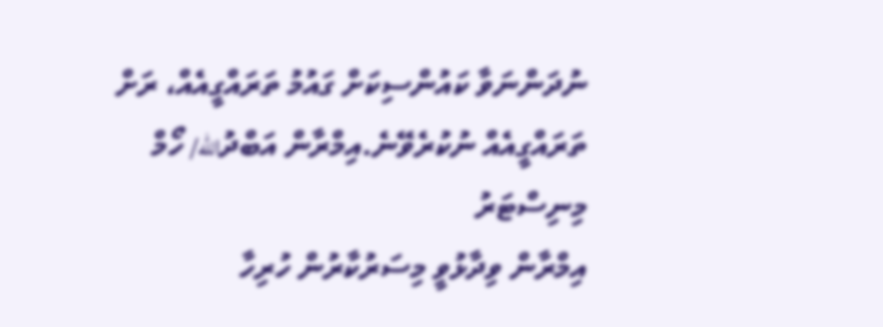ނުދަންނަވާ ކައުންސިކަށް ގައުމު ތަރައްގީއެއް، ރަށް ތަރައްގީއެއް ނުކުރެވޭނެ.އިމްރާން އަބްދުالله/ ހޯމް މިނިސްޓަރު
އިމްރާން ވިދާޅުވީ މިސަރުކާރުން ހުރިހާ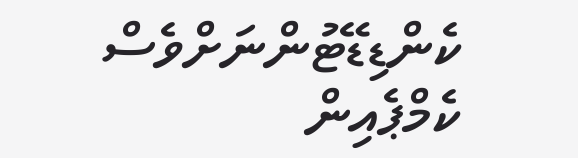ކެންޑިޑޭޓުންނަށްވެސް ކެމްޕެއިން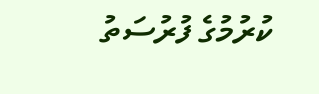ކުރުމުގެ ފުރުސަތު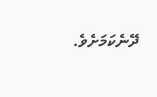ދޭނެކަމަށެވެ.